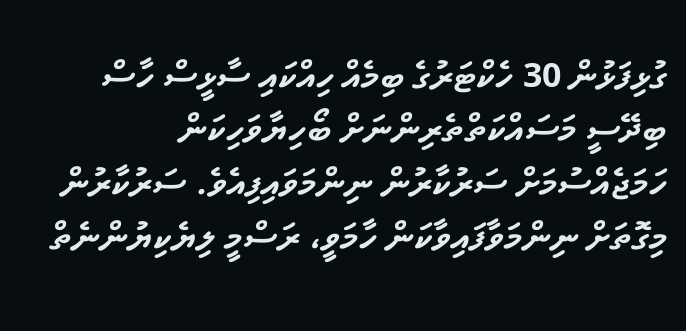ގުޅިފަޅުން 30 ހެކްޓަރުގެ ބިމެއް ހިއްކައި ސާޅީސް ހާސް ބިދޭސީ މަސައްކަތްތެރިންނަށް ބޯހިޔާވަހިކަން ހަމަޖެއްސުމަށް ސަރުކާރުން ނިންމަވައިފިއެވެ. ސަރުކާރުން މިގޮތަށް ނިންމަވާފައިވާކަން ހާމަވީ، ރަސްމީ ލިޔެކިޔުންނެތް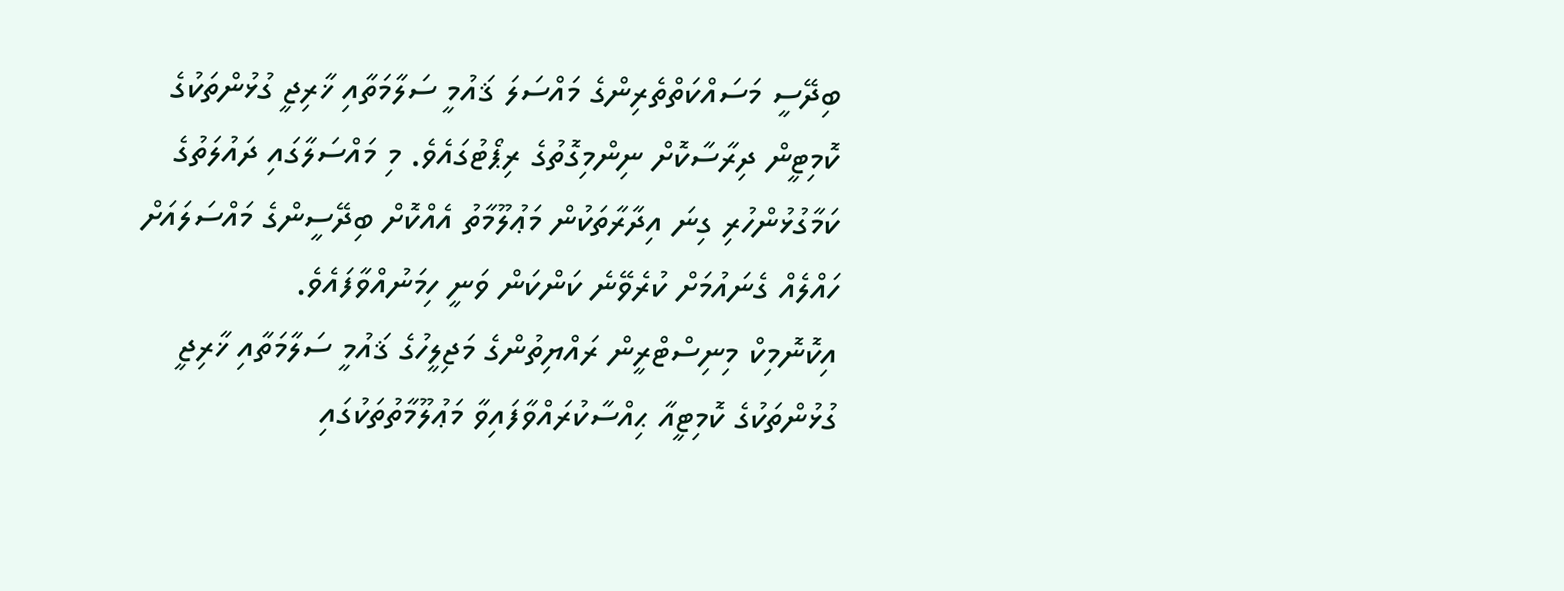ބިދޭސީ މަސައްކަތްތެރިންގެ މައްސަލަ ޤައުމީ ސަލާމަތާއި ޚާރިޖީ ގުޅުންތަކުގެ ކޮމިޓީން ދިރާސާކޮށް ނިންމިގޮތުގެ ރިޕޯޓުގައެވެ. މި މައްސަލާގައި ދައުލަތުގެ ކަމާގުޅުންހުރި ގިނަ އިދާރާތަކުން މަޢުލޫމާތު އެއްކޮށް ބިދޭސީންގެ މައްސަލައަށް ހައްލެއް ގެނައުމަށް ކުރެވޭނެ ކަންކަން ވަނީ ހިމަނުއްވާފައެވެ.
އިކޮނޮމިކް މިނިސްޓްރީން ރައްޔިތުންގެ މަޖިލީހުގެ ޤައުމީ ސަލާމަތާއި ޚާރިޖީ ގުޅުންތަކުގެ ކޮމިޓީއާ ޙިއްސާކުރައްވާފައިވާ މަޢުލޫމާތުތަކުގައި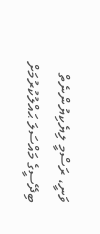ވަނީ، ރަސްމީ ލިޔެކިޔުންނެތް ބިދޭސީގެ މައްސަލަ ޙައްލުކުރުމަށް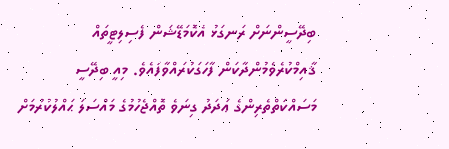ބިދޭސީންނަށް ރަނގަޅު އެކޮމަޑޭޝަން ފެސިލިޓީތައް ޤާއިމްކުރެވެމުންދާކަން ފާހަގަކުރައްވާފައެވެ. މިއީ ބިދޭސީ މަސައްކަތްތެރިންގެ ޢަދަދު ގިނަވެ ތޮއްޖެހުމުގެ މައްސަލަ ޙައްލުކުރުމަށް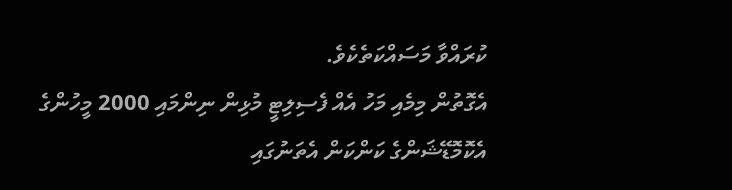ކުރައްވާ މަސައްކަތެކެވެ.
އެގޮތުން މިމެއި މަހު އެއް ފެސިލިޓީ މުޅިން ނިންމައި 2000 މީހުންގެ އެކޮމޮޑޭޝަންގެ ކަންކަން އެތަނުގައި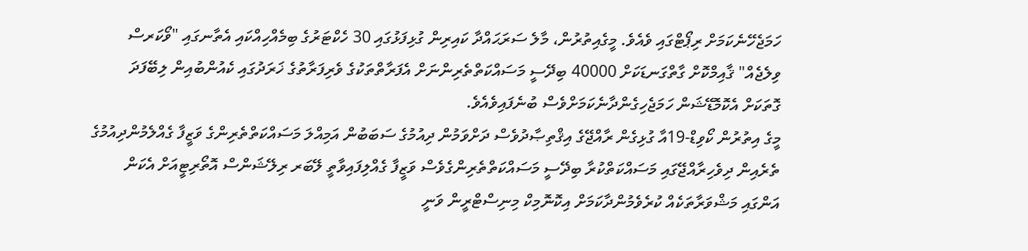ހަމަޖެހޭނެކަމަށް ރިޕޯޓްގައި ވެއެވެ. މީގެއިތުރުން، މާލެ ސަރަޙައްދާ ކައިރިން ގުޅިފަޅުގައި 30 ހެކްޓަރުގެ ބިމެއްހިއްކައި އެތާނގައި "ވޯކަރސް ވިލެޖެއް" ޤާއިމްކޮށް ގާތްގަނޑަކަށް 40000 ބިދޭސީ މަސައްކަތްތެރިންނަށް އެފަރާތްތަކުގެ ވެރިފަރާތުގެ ޚަރަދުގައި ކެއުންބުއިން ލިބޭފަދަ ގޮތަކަށް އެކޮމޮޑޭޝަން ހަމަޖެހިގެންދާނެކަމަށްވެސް ބުނެފައިވެއެވެ.
މީގެ އިތުރުން ކޯވިޑް-19އާ ގުޅިގެން ރާއްޖޭގެ އިޤްތިޞާދުވެސް ދަށްވަމުން ދިއުމުގެ ސަބަބުން އަމިއްލަ މަސައްކަތްތެރިންގެ ވަޒީފާ ގެއްލެމުންދިއުމުގެ ތެރެއިން ދިވެހިރާއްޖޭގައި މަސައްކަތްކުރާ ބިދޭސީ މަސައްކަތްތެރިންގެވެސް ވަޒީފާ ގެއްލިފައިވާތީ ލޭބަރ ރިލޭޝަންސް އޮތޯރިޓީއަށް އެކަން އަންގައި މަޝްވަރާތަކެއް ކުރެވެމުންދާކަމަށް އިކޮނޮމިކް މިނިސްޓްރީން ވަނީ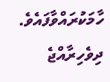ހާމަކުރައްވާފައެވެ.
ދިވެހިރާއްޖެ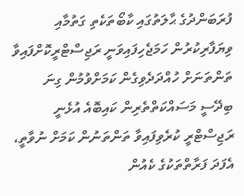ފުރަބަންދުގެ ޙާލަތުގައި ކާބޯތަކެތި ގަތުމާއި ވިޔަފާރިކުރުން ހަމަޖެހިފައިވަނީ ރަޖިސްޓްރީކޮށްފައިވާ ތަންތަނަށް ހުއްދަދެވިގެން ކަމަށްވުމުން ގިނަ ބިދޭސީ މަސައްކަތްތެރިން ކައިބޮއެ އުޅެނީ ރަޖިސްޓްރީ ކުރެވިފައިވާ ތަންތަނުން ކަމަށް ނުވާތީ، އެފަދަ ފަރާތްތަކުގެ ކެއުން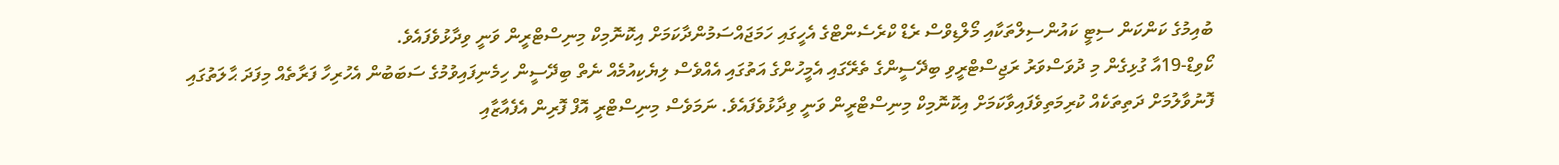ބުއިމުގެ ކަންކަން ސިޓީ ކައުންސިލްތަކާއި މޯލްޑިވްސް ރެޑް ކްރެސެންޓްގެ އެހީގައި ހަމަޖައްސަމުންދާކަމަށް އިކޮނޮމިކް މިނިސްޓްރީން ވަނީ ވިދާޅުވެފައެވެ.
ކޯވިޑް-19އާ ގުޅިގެން މި ދުވަސްވަރު ރަޖިސްޓްރީވި ބިދޭސީންގެ ތެރޭގައި އެމީހުންގެ އަތުގައި އެއްވެސް ލިޔެކިއުމެއް ނެތް ބިދޭސީން ހިމެނިފައިވުމުގެ ސަބަބުން އެހުރިހާ ފަރާތެއް މިފަދަ ޙާލަތުގައި ފޮނުވާލުމަށް ދަތިތަކެއް ކުރިމަތިވެފައިވާކަމަށް އިކޮނޮމިކް މިނިސްޓްރީން ވަނީ ވިދާޅުވެފައެވެ. ނަމަވެސް މިނިސްޓްރީ އޮފް ފޮރިން އެފެއާޒާއި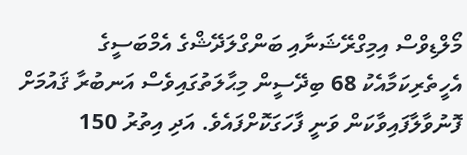މޯލްޑިވްސް އިމިގްރޭޝަނާއި ބަންގްލަދޭޝްގެ އެމްބަސީގެ އެހީތެރިކަމާއެކު 68 ބިދޭސީން މިޙާލަތުގައިވެސް އަނބުރާ ޤައުމަށް ފޮނުވާލާފައިވާކަން ވަނީ ފާހަގަކޮށްފައެވެ. އަދި އިތުރު 150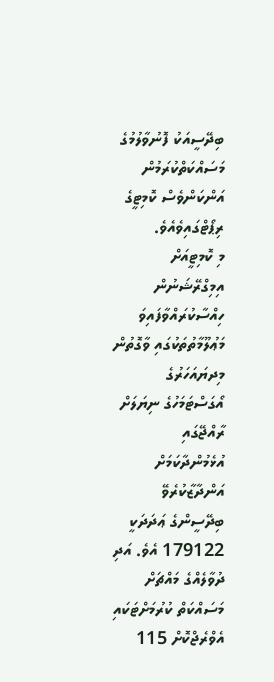ބިދޭސީއަކު ފޮނުވާލުމުގެ މަސައްކަތްކުރަމުން އަންކަންވެސް ކޮމިޓީގެ ރިޕޯޓްގައިވެއެވެ.
މި ކޮމިޓީއަށް އިމިގްރޭޝަނުން ހިއްސާކުރައްވާފައިވަ މަޢުލޫމާތުތަކުގައި ވާގޮތުން މިދޔައަހަރުގެ އޯގަސްޓަމަހުގެ ނިޔަލަށް ރާއްޖޭގައި އުޅެމުންދާކަމަށް އަންދާޒާކުރެވޭ ބިދޭސީންގެ ޢަދަދަކީ 179122 އެވެ. އަދި ދުވާލެއްގެ މައްޗަށް މަސައްކަތް ކުރުމަށްޓަކައި އެވްރެޖްކޮށް 115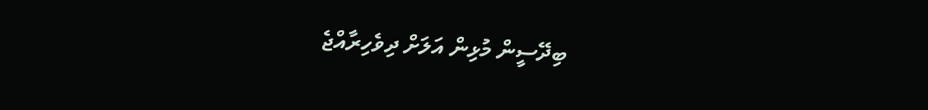ބިދޭސީން މުޅިން އަލަށް ދިވެހިރާއްޖެ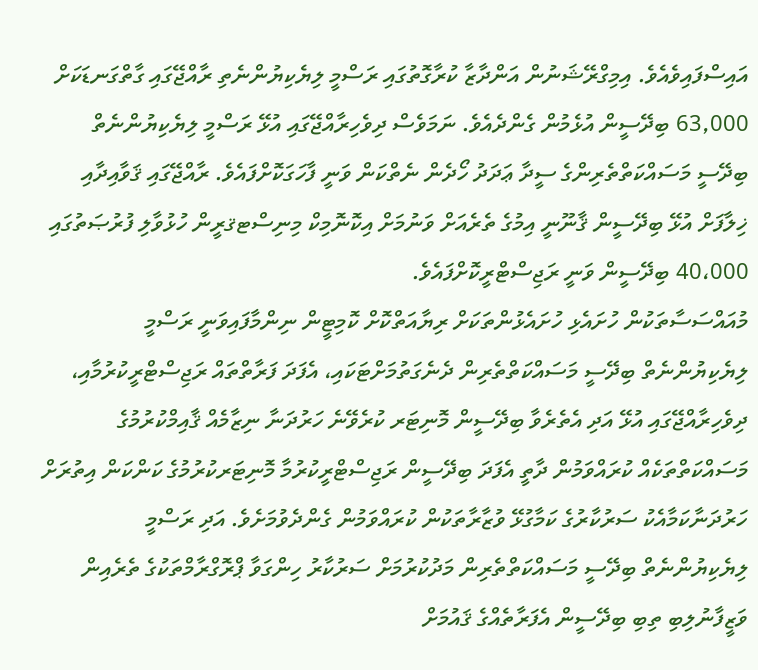އައިސްފައިވެއެވެ. އިމިގްރޭޝަނުން އަންދާޒާ ކުރާގޮތުގައި ރަސްމީ ލިޔެކިޔުންނެތި ރާއްޖޭގައި ގާތްގަނޑަކަށް 63,000 ބިދޭސީން އުޅެމުން ގެންދެއެވެ. ނަމަވެސް ދިވެހިރާއްޖޭގައި އުޅޭ ރަސްމީ ލިޔެކިޔުންނެތް ބިދޭސީ މަސައްކަތްތެރިންގެ ސީދާ ޢަދަދު ހޯދެން ނެތްކަން ވަނީ ފާހަގަކޮށްފައެވެ. ރާއްޖޭގައި ޤަވާއިދާއި ޚިލާފަށް އުޅޭ ބިދޭސީން ޤާނޫނީ އިމުގެ ތެރެއަށް ވަނުމަށް އިކޮނޮމިކް މިނިސްޓޤރީން ހުޅުވާލި ފުރުޞަތުގައި 40،000 ބިދޭސީން ވަނީ ރަޖިސްޓްރީކޮށްފައެވެ.
މުއައްސަސާތަކުން ހުށައެޅި ހުށައެޅުންތަކަށް ރިޔާއަތްކޮށް ކޮމިޓީން ނިންމާފައިވަނީ ރަސްމީ ލިޔެކިޔުންނެތް ބިދޭސީ މަސައްކަތްތެރިން ދެނެގަތުމަށްޓަކައި، އެފަދަ ފަރާތްތައް ރަޖިސްޓްރީކުރުމާއި، ދިވެހިރާއްޖޭގައި އުޅޭ އަދި އެތެރެވާ ބިދޭސީން މޮނިޓަރ ކުރެވޭނެ ހަރުދަނާ ނިޒާމެއް ޤާއިމްކުރުމުގެ މަސައްކަތްތަކެއް ކުރައްވަމުން ދާތީ އެފަދަ ބިދޭސީން ރަޖިސްޓްރީކުރުމާ މޮނިޓަރކުރުމުގެ ކަންކަން އިތުރަށް ހަރުދަނާކަމާއެކު ސަރުކާރުގެ ކަމާގުޅޭ ވުޒާރާތަކުން ކުރައްވަމުން ގެންދެވުމަށެވެ. އަދި ރަސްމީ ލިޔެކިޔުންނެތް ބިދޭސީ މަސައްކަތްތެރިން މަދުކުރުމަށް ސަރުކާރު ހިންގަވާ ޕްރޮގްރާމްތަކުގެ ތެރެއިން ވަޒީފާނުލިބި ތިބި ބިދޭސީން އެފަރާތެއްގެ ޤައުމަށް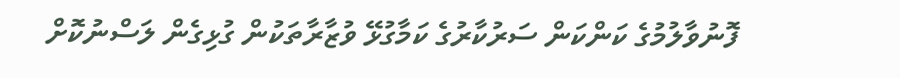ފޮނުވާލުމުގެ ކަންކަން ސަރުކާރުގެ ކަމާގުޅޭ ވުޒާރާތަކުން ގުޅިގެން ލަސްނުކޮށް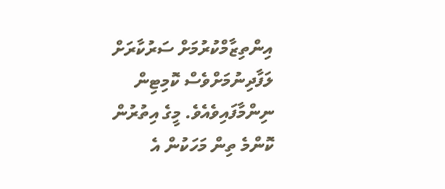އިންތިޒާމްކުރުމަށް ސަރުކާރަށް ލަފާދިނުމަށްވެސް ކޮމިޓިން ނިންމާފައިވެއެވެ. މީގެ އިތުރުން ކޮންމެ ތިން މަހަކުން އެ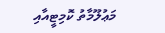މަޢުލޫމާތު ކޮމިޓީއާއި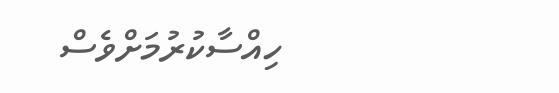ހިއްސާކުރުމަށްވެސް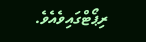ރިޕޯޓްގައިވެއެވެ.